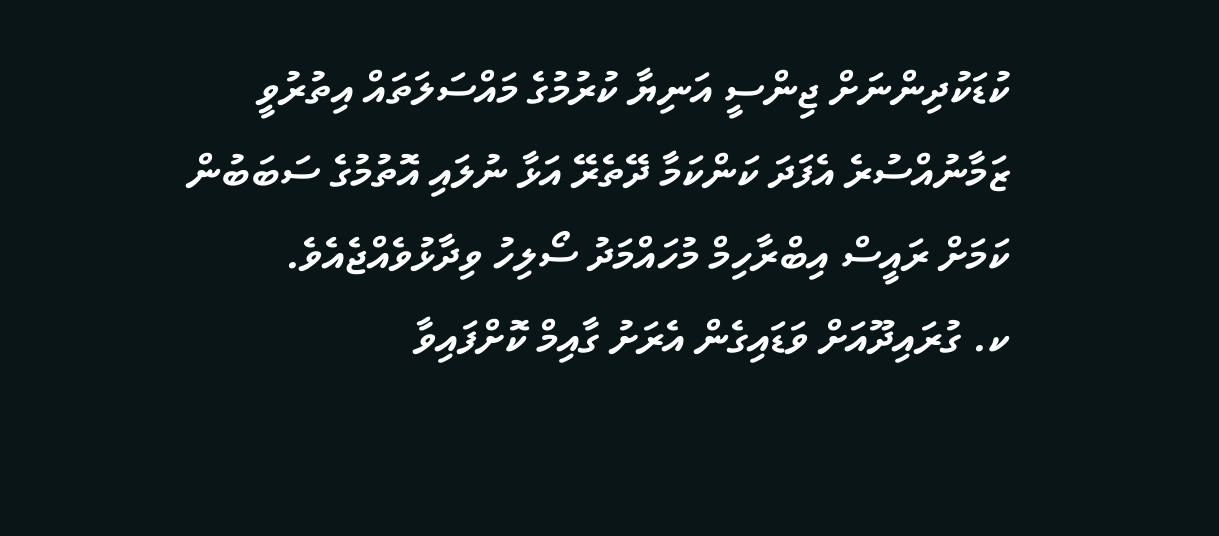ކުޑަކުދިންނަށް ޖިންސީ އަނިޔާ ކުރުމުގެ މައްސަލަތައް އިތުރުވީ ޒަމާނުއްސުރެ އެފަދަ ކަންކަމާ ދޭތެރޭ އަޅާ ނުލައި އޮތުމުގެ ސަބަބުން ކަމަށް ރައީސް އިބްރާހިމް މުހައްމަދު ސޯލިހު ވިދާޅުވެއްޖެއެވެ.
ކ. ގުރައިދޫއަށް ވަޑައިގެން އެރަށު ގާއިމް ކޮށްފައިވާ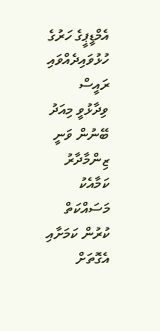އެމްޑީޕީގެ ހަރުގެ ހުޅުވައިދެއްވައި ރައީސް ވިދާޅުވީ މިއަދު ބޭނުން ވަނީ ޒިންމާދާރު ކަމާއެކު މަސައްކަތް ކުރުން ކަމަށާއި އެގޮތަށް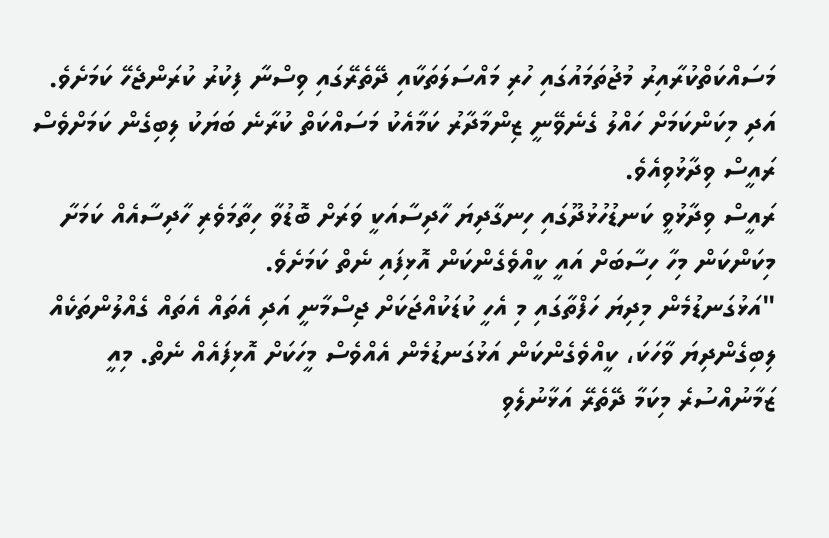މަސައްކަތްކުރާއިރު މުޖުތަމައުގައި ހުރި މައްސަލަތަކާއި ދޭތެރޭގައި ވިސްނާ ފިކުރު ކުރަންޖެހޭ ކަމަށެވެ. އަދި މިކަންކަމަށް ހައްލު ގެނެވޭނީ ޒިންމާދާރު ކަމާއެކު މަސައްކަތް ކުރާނެ ބަޔަކު ލިބިގެން ކަމަށްވެސް ރައީސް ވިދާޅުވިއެވެ.
ރައީސް ވިދާޅުވީ ކަނޑުހުޅުދޫގައި ހިނގާދިޔަ ހާދިސާއަކީ ވަރަށް ބޮޑުވާ ހިތާމަވެރި ހާދިސާއެއް ކަމަށާ މިކަންކަން މިހާ ހިސާބަށް އައީ ކީއްވެގެންކަން އޮޅިފައި ނެތް ކަމަށެވެ.
"އަޅުގަނޑުމެން މިދިޔަ ހަފްތާގައި މި އެހީ ކުޑަކުއްޖަކަށް ޖިސްމާނީ އަދި އެތައް އެތައް ގެއްލުންތަކެއް ލިބިގެންދިޔަ ވާހަކަ، ކީއްވެގެންކަން އަޅުގަނޑުމެން އެއްވެސް މީހަކަށް އޮޅިފައެއް ނެތް. މިއީ ޒަމާނުއްސުރެ މިކަމާ ދޭތެރޭ އަޅާނުލެވި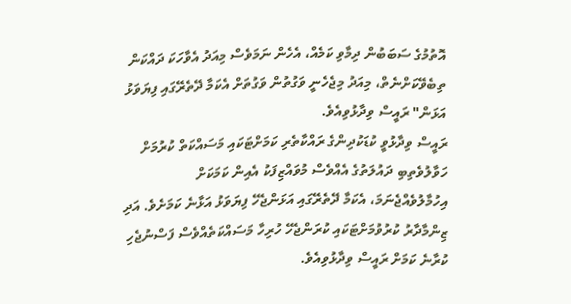އޮތުމުގެ ސަބަބުން ދިމާވި ކަމެއް، އެހެން ނަމަވެސް މިއަދު އެވާހަކަ ދައްކަން ތިބެވޭކަށްނެތް، މިއަދު މިޖެހެނީ ވަގުތުން ވަގުތަށް އެކަމާ ދޭތެރޭގައި ފިޔަވަޅު އަޅަން" ރައީސް ވިދާޅުވިއެވެ.
ރައީސް ވިދާޅުވީ ކުޑަކުދިންގެ ރައްކާތެރި ކަމަށްޓަކައި މަސައްކަތް ކުރުމަށް ހަވާލުވެތިބި ދައުލަތުގެ އެއްވެސް މުވައްޒިފަކު އެއިން ކަމަކަށް އިހުމާލުވެއްޖެނަމަ، އެކަމާ ދޭތެރޭގައި އަޅަންޖެހޭ ފިޔަވަޅު އަޅާނެ ކަމަށެވެ. އަދި ޒިންމާދާރު ކުރުވުމަށްޓަކައި ކުރަންޖެހޭ ހުރިހާ މަސައްކަތެއްވެސް ފަސްނުޖެހި ކުރާނެ ކަމަށް ރައީސް ވިދާޅުވިއެވެ.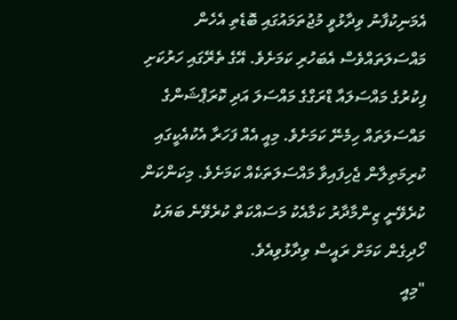އެމަނިކުފާނު ވިދާޅުވީ މުޖުތަމައުގައި ބޮޑެތި އެހެން މައްސަލަތައްވެސް އެބަހުރި ކަމަށެވެ. އޭގެ ތެރޭގައި ހަރުކަށި ފިކުރުގެ މައްސަލައާ ޑްރަގްގެ މައްސަލަ އަދި ކޮރަޕްޝަންގެ މައްސަލަތައް ހިމެނޭ ކަމަށެވެ. މިއީ އެއް ފަހަރާ އެކުއެކީގައި ކުރިމަތިލާން ޖެހިފައިވާ މައްސަލަތަކެއް ކަމަށެވެ. މިކަންކަން ކުރެވޭނީ ޒިންމާދާރު ކަމާއެކު މަސައްކަތް ކުރެވޭނެ ބަޔަކު ހޯދިގެން ކަމަށް ރައީސް ވިދާޅުވިއެވެ.
"މިއީ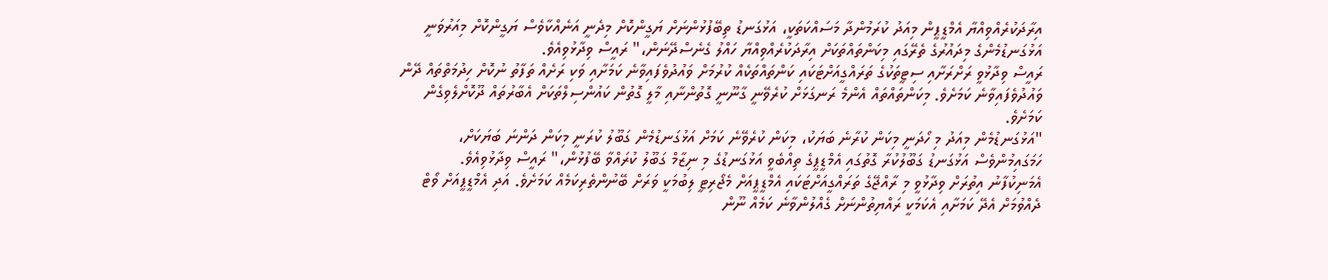އިރާދަކުރެއްވިއްޔާ އެމްޑީޕީން މިއަދު ކުރަމުންދާ މަސައްކަތަކީ، އަޅުގަނޑު ތިބޭފުޅުންނަށް ޔަގީންކޮށް މިދެނީ އަނެއްކާވެސް ޔަގީންކޮށް މިއަރުވަނީ އަޅުގަނޑުމެންގެ މިދައުރުގެ ތެރޭގައި މިކަންތައްތަކަށް އިރާދަކުރެއްވިއްޔާ ހައްލު ގެނެސްދޭނަން،" ރައީސް ވިދާޅުވިއެވެ.
ރައީސް ވިދާޅުވީ ރަށްރަށާއި ސިޓީތަކުގެ ތަރައްގީއަށްޓަކައި ކަންތައްތަކެއް ކުރުމަށް ވައުދުވެފައިވާނެ ކަމަށާއި ވަކި ރަށެއް ތަފާތު ނުކޮށް ހިދުމަތްތައް ދޭން ވައުދުވެފައިވާނެ ކަމަށެވެ. މިކަންތައްތައް އެންމެ ރަނގަޅަށް ކުރެވޭނީ ގާނޫނީ ގޮތުންނާއި މާލީ ގޮތުން ކައުންސިލްތަކަށް އެބާރުތައް ދޫކޮށްލެވިގެން ކަމަށެވެ.
"އަޅުގަނޑުމެން މިއަދު މި ހޯދަނީ މިކަން ކުރާނެ ބަޔަކު، މިކަން ކުރެވޭނެ ކަމަށް އަޅުގަނޑުމެން ގަބޫލު ކުރަނީ މިކަން ދަންނަ ބަޔަކަށް، ހަމަގައިމުންވެސް އަޅުގަނޑު ގަބޫލުކުރާ ގޮތުގައި އެމްޑީޕީގެ ތިއްބެވީ އަޅުގަނޑުގެ މި ނިޒާމް ގަބޫލު ކުރައްވާ ބޭފުޅުން،" ރައީސް ވިދާޅުވިއެވެ.
އެމަނިކުފާނު އިތުރަށް ވިދާޅުވީ މި ރާއްޖޭގެ ތަރައްގީއަށްޓަކައި އެމްޑީޕީއަށް މެޖޯރިޓީ ލިބުމަކީ ވަރަށް ބޭނުންތެރިކަމެއް ކަމަށެވެ. އަދި އެމްޑީޕީއަށް ވޯޓް ދެއްވުމަށް އެދޭ ކަމަށާއި އެކަމަކީ ރައްޔިތުންނަށް ގެއްލުންވާނެ ކަމެއް ނޫން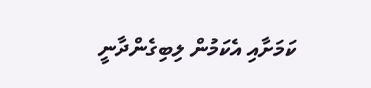ކަމަށާއި އެކަމުން ލިބިގެންދާނީ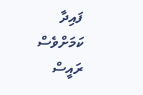ފައިދާ ކަމަށްވެސް ރައީސް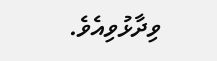ވިދާޅުވިއެވެ.